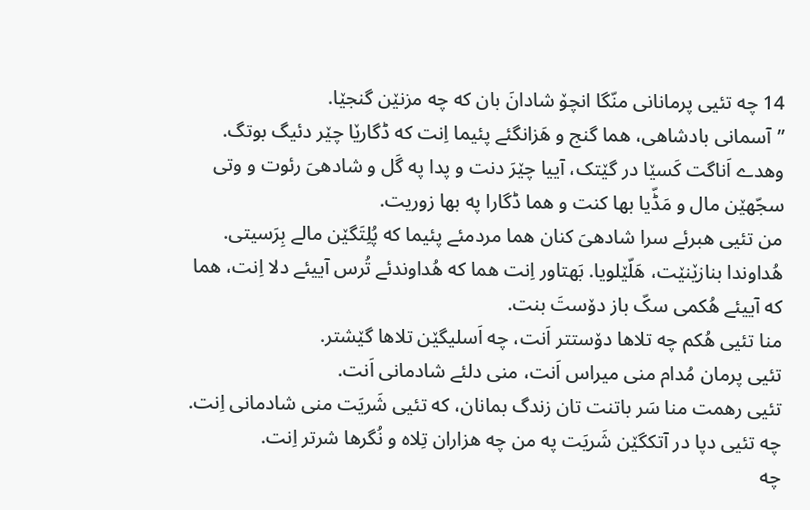14 چه تئیی پرمانانی منّگا انچۆ شادانَ بان که چه مزنێن گنجێا.
”آسمانی بادشاهی، هما گنج و هَزانگئے پئیما اِنت که ڈگارێا چێر دئیگ بوتگ. وهدے اَناگت کَسێا در گێتک، آییا چێرَ دنت و پدا په گَل و شادهیَ رئوت و وتی سجّهێن مال و مَڈّیا بها کنت و هما ڈگارا په بها زوریت.
من تئیی هبرئے سرا شادهیَ کنان هما مردمئے پئیما که پُلِتَگێن مالے بِرَسیتی.
هُداوندا بنازێنێت، هَلّێلویا. بَهتاور اِنت هما که هُداوندئے تُرس آییئے دلا اِنت، هما که آییئے هُکمی سکّ باز دۆستَ بنت.
منا تئیی هُکم چه تلاها دۆستتر اَنت، چه اَسلیگێن تلاها گێشتر.
تئیی پرمان مُدام منی میراس اَنت، منی دلئے شادمانی اَنت.
تئیی رهمت منا سَر باتنت تان زندگ بمانان، که تئیی شَریَت منی شادمانی اِنت.
چه تئیی دپا در آتکگێن شَریَت په من چه هزاران تِلاه و نُگرها شرتر اِنت.
چه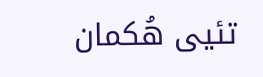تئیی هُکمان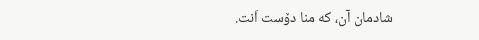شادمان آن، که منا دۆست اَنت.